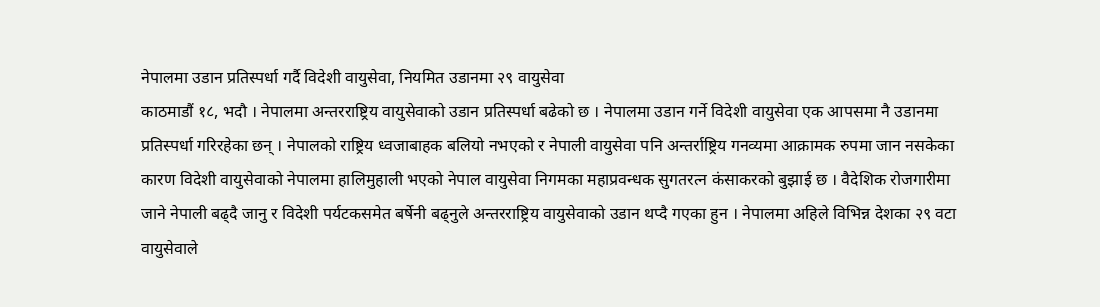नेपालमा उडान प्रतिस्पर्धा गर्दै विदेशी वायुसेवा, नियमित उडानमा २९ वायुसेवा
काठमाडौं १८, भदौ । नेपालमा अन्तरराष्ट्रिय वायुसेवाको उडान प्रतिस्पर्धा बढेको छ । नेपालमा उडान गर्ने विदेशी वायुसेवा एक आपसमा नै उडानमा प्रतिस्पर्धा गरिरहेका छन् । नेपालको राष्ट्रिय ध्वजाबाहक बलियो नभएको र नेपाली वायुसेवा पनि अन्तर्राष्ट्रिय गनव्यमा आक्रामक रुपमा जान नसकेका कारण विदेशी वायुसेवाको नेपालमा हालिमुहाली भएको नेपाल वायुसेवा निगमका महाप्रवन्धक सुगतरत्न कंसाकरको बुझाई छ । वैदेशिक रोजगारीमा जाने नेपाली बढ्दै जानु र विदेशी पर्यटकसमेत बर्षेनी बढ्नुले अन्तरराष्ट्रिय वायुसेवाको उडान थप्दै गएका हुन । नेपालमा अहिले विभिन्न देशका २९ वटा वायुसेवाले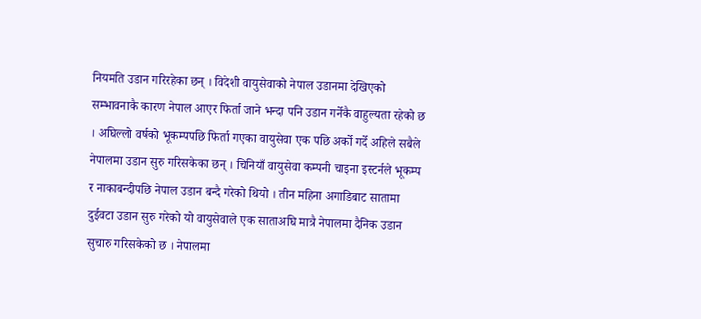नियमति उडान गरिरहेका छन् । विदेशी वायुसेवाको नेपाल उडानमा देखिएको सम्भावनाकै कारण नेपाल आएर फिर्ता जाने भन्दा पनि उडान गर्नेकै वाहुल्यता रहेको छ । अघिल्लो वर्षको भूकम्पपछि फिर्ता गएका वायुसेवा एक पछि अर्को गर्दे अहिले सबैले नेपालमा उडान सुरु गरिसकेका छन् । चिनियाँ वायुसेवा कम्पनी चाइना इस्टर्नले भूकम्प र नाकाबन्दीपछि नेपाल उडान बन्दै गरेको थियो । तीन महिना अगाडिबाट सातामा दुईवटा उडान सुरु गरेको यो वायुसेवाले एक साताअघि मात्रै नेपालमा दैनिक उडान सुचारु गरिसकेको छ । नेपालमा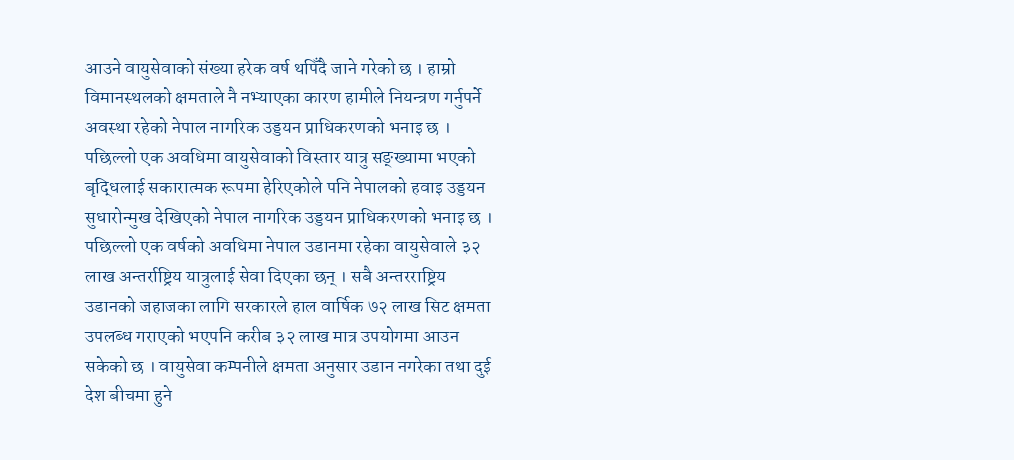आउने वायुसेवाको संख्या हरेक वर्ष थपिँदै जाने गरेको छ । हाम्रो विमानस्थलको क्षमताले नै नभ्याएका कारण हामीले नियन्त्रण गर्नुपर्ने अवस्था रहेको नेपाल नागरिक उड्डयन प्राधिकरणको भनाइ छ । पछिल्लो एक अवधिमा वायुसेवाको विस्तार यात्रु सङ्ख्यामा भएको बृद्धिलाई सकारात्मक रूपमा हेरिएकोले पनि नेपालको हवाइ उड्डयन सुधारोन्मुख देखिएको नेपाल नागरिक उड्डयन प्राधिकरणको भनाइ छ । पछिल्लो एक वर्षको अवधिमा नेपाल उडानमा रहेका वायुसेवाले ३२ लाख अन्तर्राष्ट्रिय यात्रुलाई सेवा दिएका छन् । सबै अन्तरराष्ट्रिय उडानको जहाजका लागि सरकारले हाल वार्षिक ७२ लाख सिट क्षमता उपलब्ध गराएको भएपनि करीब ३२ लाख मात्र उपयोगमा आउन सकेको छ । वायुसेवा कम्पनीले क्षमता अनुसार उडान नगरेका तथा दुई देश बीचमा हुने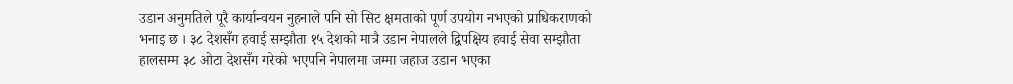उडान अनुमतिले पूरै कार्यान्वयन नुहनाले पनि सो सिट क्षमताको पूर्ण उपयोग नभएको प्राधिकराणको भनाइ छ । ३८ देशसँग हवाई सम्झौता १५ देशको मात्रै उडान नेपालले द्विपक्षिय हवाई सेवा सम्झौता हालसम्म ३८ ओटा देशसँग गरेको भएपनि नेपालमा जम्मा जहाज उडान भएका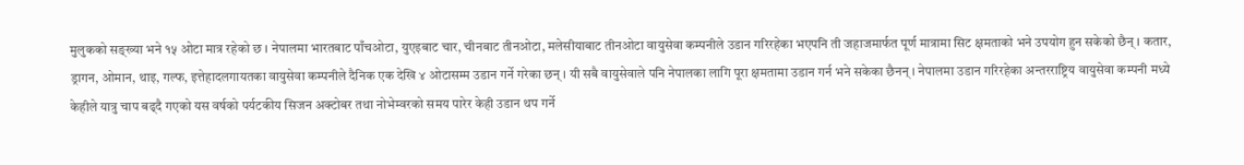मुलुकको सङ्ख्या भने १५ ओटा मात्र रहेको छ । नेपालमा भारतबाट पाँचओटा, युएइबाट चार, चीनबाट तीनओटा, मलेसीयाबाट तीनओटा वायुसेवा कम्पनीले उडान गरिरहेका भएपनि ती जहाजमार्फत पूर्ण मात्रामा सिट क्षमताको भने उपयोग हुन सकेको छैन् । कतार, ड्रागन, ओमान, थाइ, गल्फ, इत्तेहादलगायतका वायुसेवा कम्पनीले दैनिक एक देखि ४ ओटासम्म उडान गर्ने गरेका छन् । यी सबै वायुसेवाले पनि नेपालका लागि पूरा क्षमतामा उडान गर्न भने सकेका छैनन् । नेपालमा उडान गरिरहेका अन्तरराष्ट्रिय वायुसेवा कम्पनी मध्ये केहीले यात्रु चाप बढ्दै गएको यस वर्षको पर्यटकीय सिजन अक्टोबर तथा नोभेम्वरको समय पारेर केही उडान थप गर्ने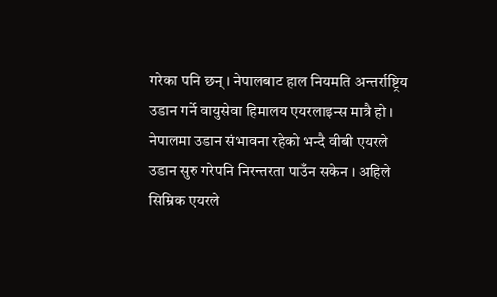गरेका पनि छन् । नेपालबाट हाल नियमति अन्तर्राष्ट्रिय उडान गर्ने वायुसेवा हिमालय एयरलाइन्स मात्रै हो । नेपालमा उडान संभावना रहेको भन्दै वीबी एयरले उडान सुरु गरेपनि निरन्तरता पाउँन सकेन । अहिले सिम्रिक एयरले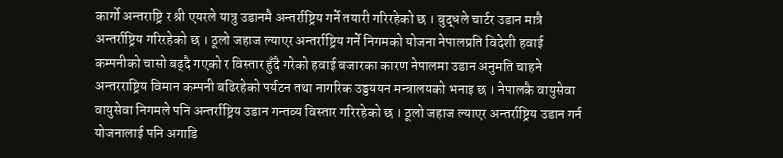कार्गो अन्तराष्ट्रि र श्री एयरले यात्रु उडानमै अन्तर्राष्ट्रिय गर्ने तयारी गरिरहेको छ । बुद्धले चार्टर उडान मात्रै अन्तर्राष्ट्रिय गरिरहेको छ । ठूलो जहाज ल्याएर अन्तर्राष्ट्रिय गर्ने निगमको योजना नेपालप्रति विदेशी हवाई कम्पनीको चासो बढ्दै गएको र विस्तार हुँदै गरेको हवाई बजारका कारण नेपालमा उडान अनुमति चाहने अन्तरराष्ट्रिय विमान कम्पनी बढिरहेको पर्यटन तथा नागरिक उड्डययन मन्त्रालयको भनाइ छ । नेपालकै वायुसेवा वायुसेवा निगमले पनि अन्तर्राष्ट्रिय उडान गन्तव्य विस्तार गरिरहेको छ । ठूलो जहाज ल्याएर अन्तर्राष्ट्रिय उडान गर्न योजनालाई पनि अगाडि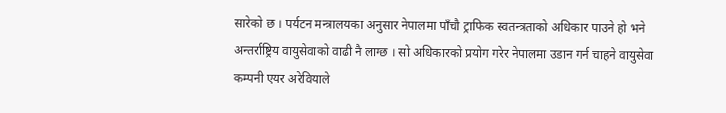सारेको छ । पर्यटन मन्त्रालयका अनुसार नेपालमा पाँचौ ट्राफिक स्वतन्त्रताको अधिकार पाउने हो भने अन्तर्राष्ट्रिय वायुसेवाको वाढी नै लाग्छ । सो अधिकारको प्रयोग गरेर नेपालमा उडान गर्न चाहने वायुसेवा कम्पनी एयर अरेवियाले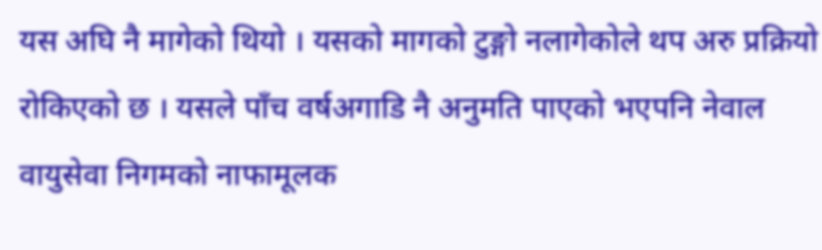यस अघि नै मागेको थियो । यसको मागको टुङ्गो नलागेकोले थप अरु प्रक्रियो रोकिएको छ । यसले पाँच वर्षअगाडि नै अनुमति पाएको भएपनि नेवाल वायुसेवा निगमको नाफामूलक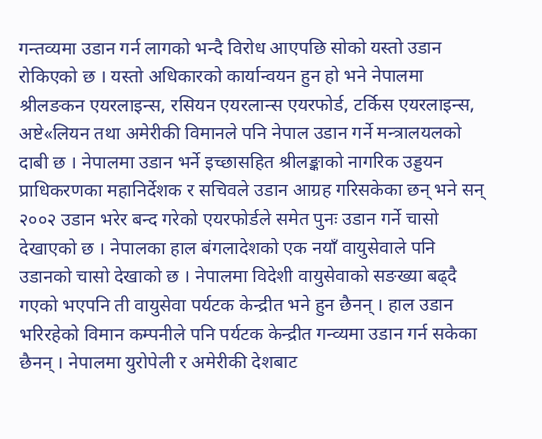गन्तव्यमा उडान गर्न लागको भन्दै विरोध आएपछि सोको यस्तो उडान रोकिएको छ । यस्तो अधिकारको कार्यान्वयन हुन हो भने नेपालमा श्रीलङकन एयरलाइन्स, रसियन एयरलान्स एयरफोर्ड, टर्किस एयरलाइन्स, अष्टे«लियन तथा अमेरीकी विमानले पनि नेपाल उडान गर्ने मन्त्रालयलको दाबी छ । नेपालमा उडान भर्ने इच्छासहित श्रीलङ्काको नागरिक उड्डयन प्राधिकरणका महानिर्देशक र सचिवले उडान आग्रह गरिसकेका छन् भने सन् २००२ उडान भरेर बन्द गरेको एयरफोर्डले समेत पुनः उडान गर्ने चासो देखाएको छ । नेपालका हाल बंगलादेशको एक नयाँ वायुसेवाले पनि उडानको चासो देखाको छ । नेपालमा विदेशी वायुसेवाको सङख्या बढ्दै गएको भएपनि ती वायुसेवा पर्यटक केन्द्रीत भने हुन छैनन् । हाल उडान भरिरहेको विमान कम्पनीले पनि पर्यटक केन्द्रीत गन्व्यमा उडान गर्न सकेका छैनन् । नेपालमा युरोपेली र अमेरीकी देशबाट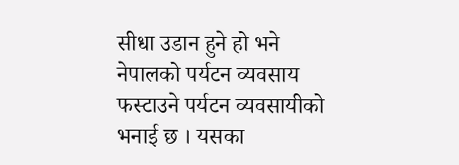सीधा उडान हुने हो भने नेपालको पर्यटन व्यवसाय फस्टाउने पर्यटन व्यवसायीको भनाई छ । यसका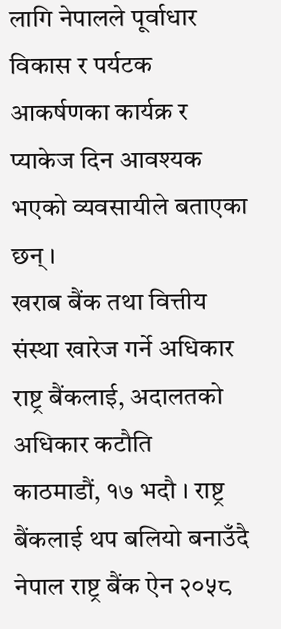लागि नेपालले पूर्वाधार विकास र पर्यटक आकर्षणका कार्यक्र र प्याकेज दिन आवश्यक भएको व्यवसायीले बताएका छन् ।
खराब बैंक तथा वित्तीय संस्था खारेज गर्ने अधिकार राष्ट्र बैंकलाई, अदालतको अधिकार कटौति
काठमाडौं, १७ भदौ । राष्ट्र बैंकलाई थप बलियो बनाउँदै नेपाल राष्ट्र बैंक ऐन २०५८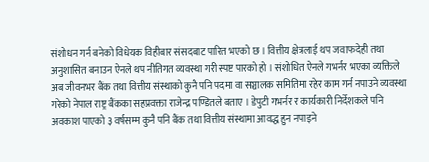संशोधन गर्न बनेको विधेयक विहीबार संसदबाट पारित भएको छ । वित्तीय क्षेत्रलाई थप जवाफदेही तथा अनुशासित बनाउन ऐनले थप नीतिगत व्यवस्था गरी स्पष्ट पारको हो । संशोधित ऐनले गभर्नर भएका व्यक्तिले अब जीवनभर बैंक तथा वित्तीय संस्थाको कुनै पनि पदमा वा सञ्चालक समितिमा रहेर काम गर्न नपाउने व्यवस्था गरेको नेपाल राष्ट्र बैंकका सहप्रवक्ता राजेन्द्र पण्डितले बताए । डेपुटी गभर्नर र कार्यकारी निर्देशकले पनि अवकाश पाएको ३ वर्षसम्म कुनै पनि बैंक तथा वित्तीय संस्थामा आवद्ध हुन नपाइने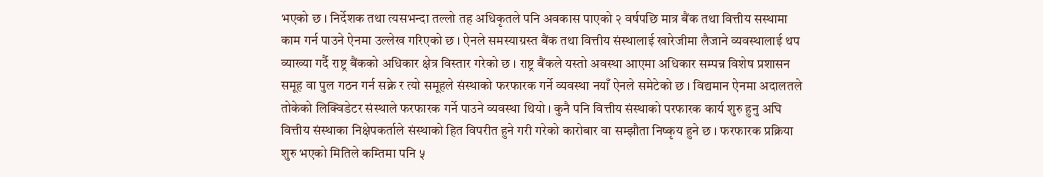भएको छ । निर्देशक तथा त्यसभन्दा तल्लो तह अधिकृतले पनि अवकास पाएको २ वर्षपछि मात्र बैंक तथा वित्तीय सस्थामा काम गर्न पाउने ऐनमा उल्लेख गरिएको छ । ऐनले समस्याग्रस्त बैंक तथा वित्तीय संस्थालाई खारेजीमा लैजाने व्यवस्थालाई थप व्याख्या गर्दै राष्ट्र बैंकको अधिकार क्षेत्र विस्तार गरेको छ । राष्ट्र बैंकले यस्तो अवस्था आएमा अधिकार सम्पन्न विशेष प्रशासन समूह वा पुल गठन गर्न सक्ने र त्यो समूहले संस्थाको फरफारक गर्ने व्यवस्था नयाँ ऐनले समेटेको छ । विद्यमान ऐनमा अदालतले तोकेको लिक्विडेटर संस्थाले फरफारक गर्ने पाउने व्यवस्था थियो । कुनै पनि वित्तीय संस्थाको परफारक कार्य शुरु हुनु अघि वित्तीय संस्थाका निक्षेपकर्ताले संस्थाको हित विपरीत हुने गरी गरेको कारोबार वा सम्झौता निष्कृय हुने छ । फरफारक प्रक्रिया शुरु भएको मितिले कम्तिमा पनि ५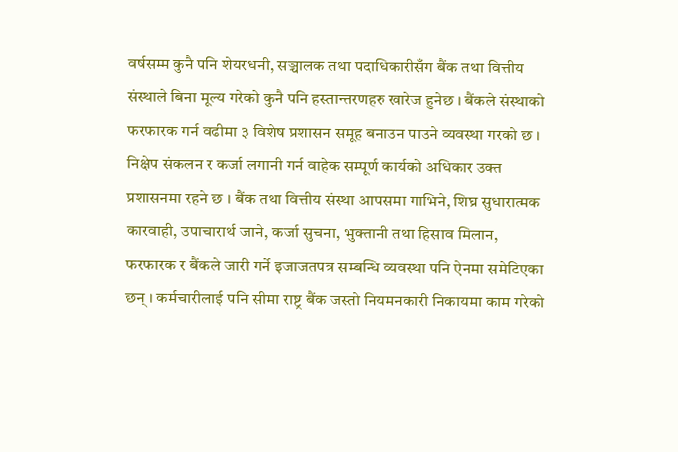वर्षसम्म कुनै पनि शेयरधनी, सञ्चालक तथा पदाधिकारीसँग बैंक तथा वित्तीय संस्थाले बिना मूल्य गरेको कुनै पनि हस्तान्तरणहरु खारेज हुनेछ । बैंकले संस्थाको फरफारक गर्न वढीमा ३ विशेष प्रशासन समूह बनाउन पाउने व्यवस्था गरको छ । निक्षेप संकलन र कर्जा लगानी गर्न वाहेक सम्पूर्ण कार्यको अधिकार उक्त प्रशासनमा रहने छ । बैंक तथा वित्तीय संस्था आपसमा गाभिने, शिघ्र सुधारात्मक कारवाही, उपाचारार्थ जाने, कर्जा सुचना, भुक्तानी तथा हिसाव मिलान, फरफारक र बैंकले जारी गर्ने इजाजतपत्र सम्बन्धि व्यवस्था पनि ऐनमा समेटिएका छन् । कर्मचारीलाई पनि सीमा राष्ट्र बैंक जस्तो नियमनकारी निकायमा काम गरेको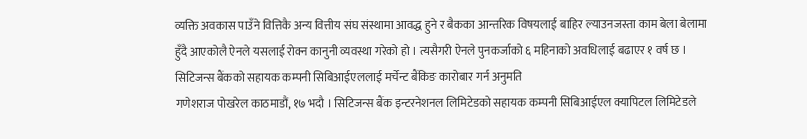व्यक्ति अवकास पाउँने वित्तिकै अन्य वित्तीय संघ संस्थामा आवद्ध हुने र बैकका आन्तरिक विषयलाई बाहिर ल्याउनजस्ता काम बेला बेलामा हुँदै आएकोलै ऐनले यसलाई रोक्न कानुनी व्यवस्था गरेको हो । त्यसैगरी ऐनले पुनकर्जाको ६ महिनाको अवधिलाई बढाएर १ वर्ष छ ।
सिटिजन्स बैंकको सहायक कम्पनी सिबिआईएललाई मर्चेन्ट बैंकिङ कारोबार गर्न अनुमति
गणेशराज पोखरेल काठमाडौं, १७ भदौ । सिटिजन्स बैंक इन्टरनेशनल लिमिटेडको सहायक कम्पनी सिबिआईएल क्यापिटल लिमिटेडले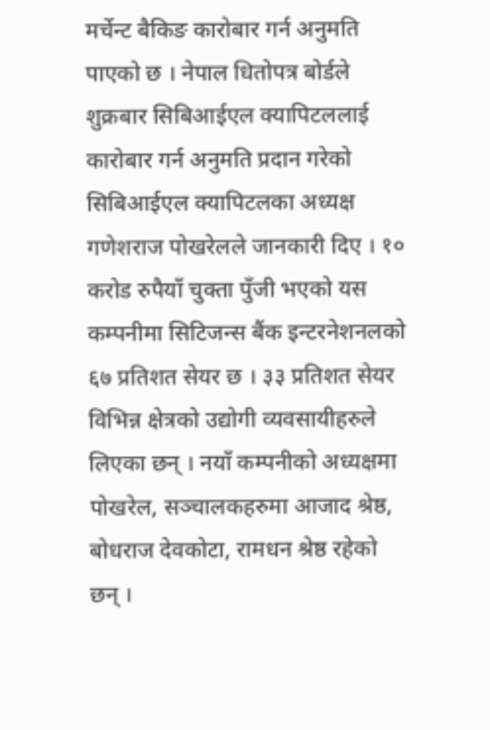मर्चेन्ट बैकिङ कारोबार गर्न अनुमति पाएको छ । नेपाल धितोपत्र बोर्डले शुक्रबार सिबिआईएल क्यापिटललाई कारोबार गर्न अनुमति प्रदान गरेको सिबिआईएल क्यापिटलका अध्यक्ष गणेशराज पोखरेलले जानकारी दिए । १० करोड रुपैयाँ चुक्ता पुँजी भएको यस कम्पनीमा सिटिजन्स बैंक इन्टरनेशनलको ६७ प्रतिशत सेयर छ । ३३ प्रतिशत सेयर विभिन्न क्षेत्रको उद्योगी व्यवसायीहरुले लिएका छन् । नयाँ कम्पनीको अध्यक्षमा पोखरेल, सञ्चालकहरुमा आजाद श्रेष्ठ, बोधराज देवकोटा, रामधन श्रेष्ठ रहेको छन् ।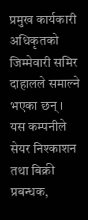प्रमुख कार्यकारी अधिकृतको जिम्मेवारी समिर दाहालले समाल्ने भएका छन् । यस कम्पनीले सेयर निश्काशन तथा बिक्री प्रबन्धक,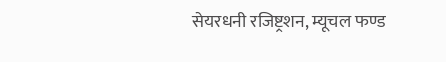सेयरधनी रजिष्ट्रशन, म्यूचल फण्ड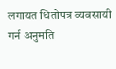लगायत धितोपत्र व्यवसायी गर्न अनुमति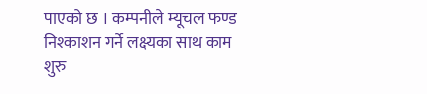पाएको छ । कम्पनीले म्यूचल फण्ड निश्काशन गर्ने लक्ष्यका साथ काम शुरु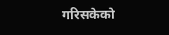गरिसकेको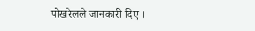पोखरेलले जानकारी दिए ।